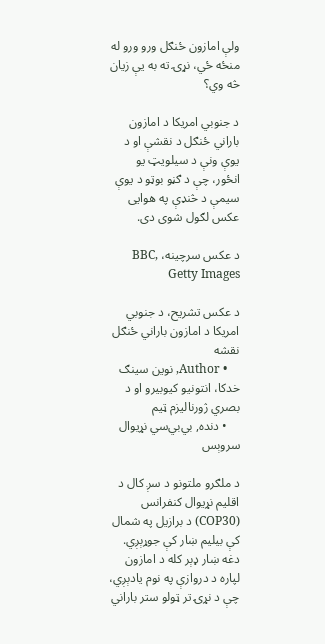ولې امازون ځنګل ورو ورو له منځه ځي، نړۍ ته به یې زیان څه وي؟

د جنوبي امریکا د امازون باراني ځنګل د نقشې او د یوې ونې د سیلویټ یو انځور، چې د ګڼو بوټو د یوې سیمې د څنډې په هوایی عکس لګول شوی دی.

د عکس سرچینه، BBC, Getty Images

د عکس تشریح، د جنوبي امریکا د امازون باراني ځنګل نقشه
    • Author, نوین سینګ خدکا، انتونیو کیوبیرو او د بصري ژورنالیزم ټیم
    • دنده, بي‌بي‌سي نړیوال سروېس

د ملګرو ملتونو د سږ کال د اقلیم نړيوال کنفرانس (COP30) د برازیل په شمال کې بیلیم ښار کې جوړېږي. دغه ښار ډېر کله د امازون لپاره د دروازې په نوم یادېږي، چې د نړۍ تر ټولو ستر باراني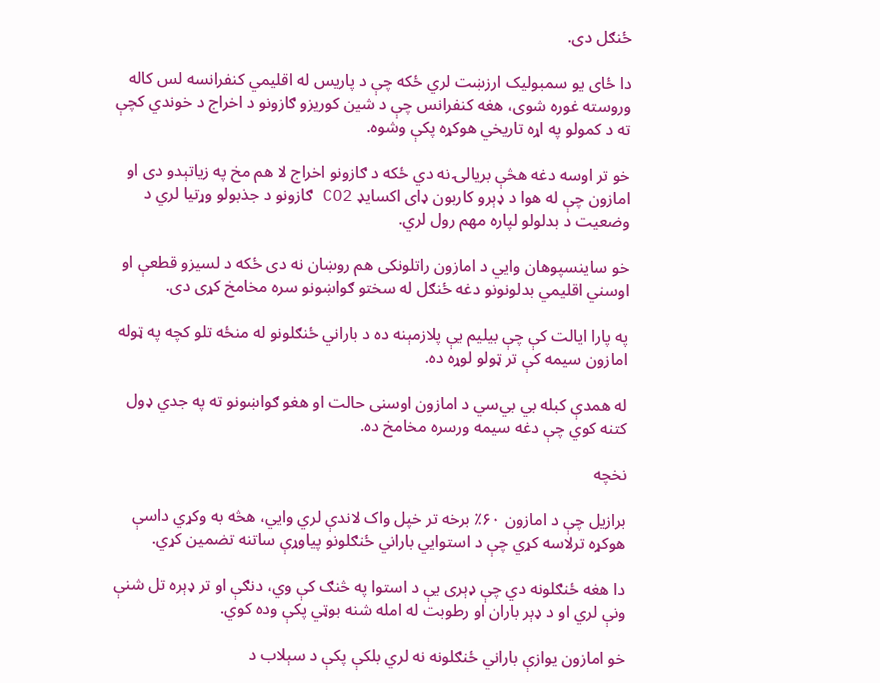ځنګل دی.

دا ځای یو سمبولیک ارزښت لري ځکه چې د پاریس له اقلیمي کنفرانسه لس کاله وروسته غوره شوی، هغه کنفرانس چې د شین کوریزو ګازونو د اخراج د خوندي کچې ته د کمولو په اړه تاریخي هوکړه پکې وشوه.

خو تر اوسه دغه هڅې بریالۍ نه دي ځکه د ګازونو اخراج لا هم مخ په زیاتېدو دی او امازون چې له هوا د ډېرو کاربون ډای اکسایډ CO2 ګازونو د جذبولو وړتیا لري د وضعیت د بدلولو لپاره مهم رول لري.

خو ساینسپوهان وایي د امازون راتلونکی هم روښان نه دی ځکه د لسیزو قطعې او اوسني اقلیمي بدلونونو دغه ځنګل له سختو ګواښونو سره مخامخ کړی دی.

په پارا ایالت کې چې بیلیم یې پلازمېنه ده د باراني ځنګلونو له منځه تلو کچه په ټوله امازون سیمه کې تر ټولو لوړه ده.

له همدې کبله بي بي‌سي د امازون اوسنی حالت او هغو ګواښونو ته په جدي ډول کتنه کوي چې دغه سیمه ورسره مخامخ ده.

نخچه

برازیل چې د امازون ۶۰٪ برخه تر خپل واک لاندې لري وایي، هڅه به وکړي داسې هوکړه ترلاسه کړي چې د استوایي باراني ځنګلونو پیاوړې ساتنه تضمین کړي.

دا هغه ځنګلونه دي چې ډېری یې د استوا په څنګ کې وي، دنګې او تر ډېره تل شنې ونې لري او د ډېر باران او رطوبت له امله شنه بوټي پکې وده کوي.

خو امازون یوازې باراني ځنګلونه نه لري بلکې پکې د سېلاب د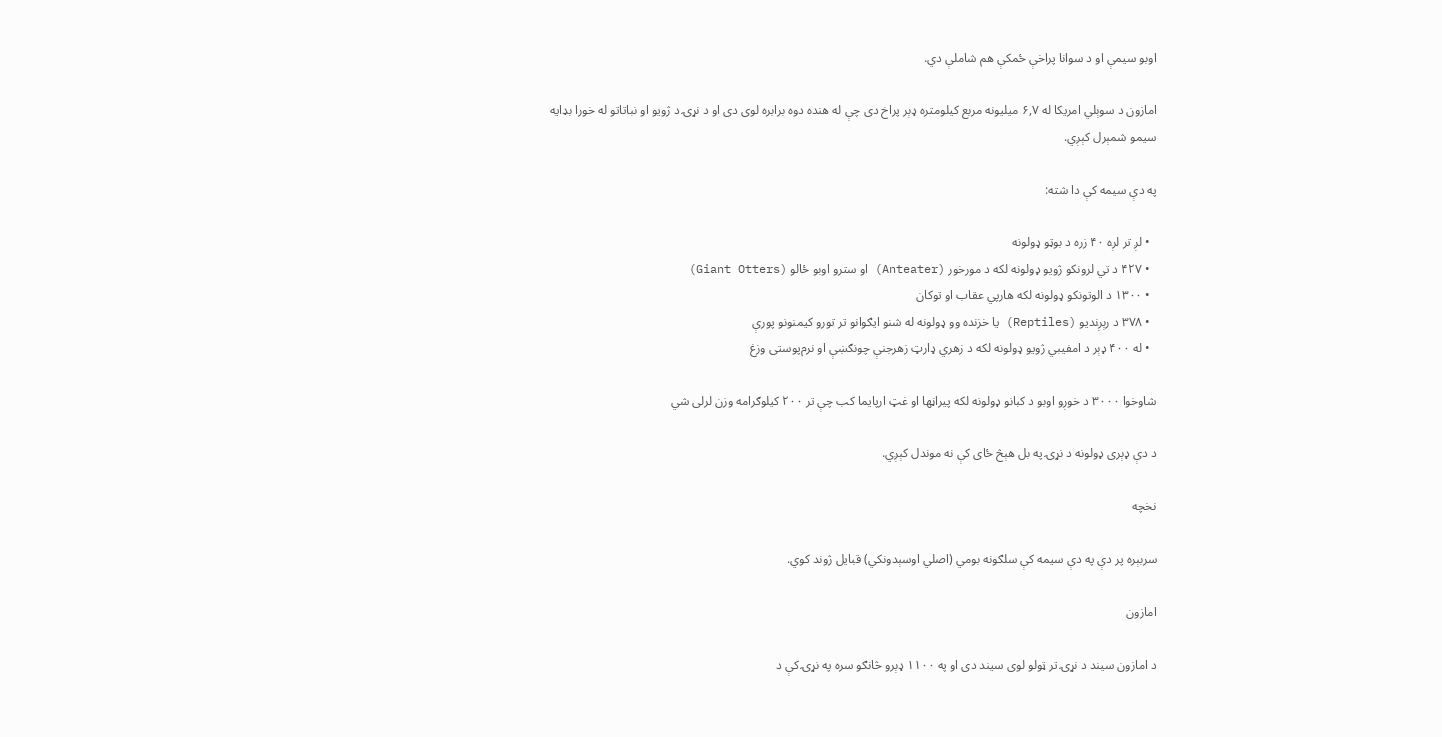اوبو سیمې او د سوانا پراخې ځمکې هم شاملې دي.

امازون د سوېلي امریکا له ۶,۷ میلیونه مربع کیلومتره ډېر پراخ دی چې له هنده دوه برابره لوی دی او د نړۍ د ژویو او نباتاتو له خورا بډایه سیمو شمېرل کېږي.

په دې سیمه کې دا شته:

  • لږ تر لږه ۴۰ زره د بوټو ډولونه
  • ۴۲۷ د تي لرونکو ژویو ډولونه لکه د مورخور (Anteater) او سترو اوبو ځالو (Giant Otters)
  • ۱۳۰۰ د الوتونکو ډولونه لکه هارپي عقاب او توکان
  • ۳۷۸ د رېږندیو (Reptiles) یا خزنده وو ډولونه له شنو ایګوانو تر تورو کیمنونو پورې
  • له ۴۰۰ ډېر د امفیبي ژویو ډولونه لکه د زهري ډارټ زهرجنې چونګښې او نرم‌پوستی وزغ

شاوخوا ۳۰۰۰ د خوږو اوبو د کبانو ډولونه لکه پیراڼها او غټ ارپایما کب چې تر ۲۰۰ کیلوګرامه وزن لرلی شي

د دې ډېری ډولونه د نړۍ په بل هېڅ ځای کې نه موندل کېږي.

نخچه

سربېره پر دې په دې سیمه کې سلګونه بومي (اصلي اوسېدونکي) قبایل ژوند کوي.

امازون

د امازون سیند د نړۍ تر ټولو لوی سیند دی او په ۱۱۰۰ ډېرو څانګو سره په نړۍ کې د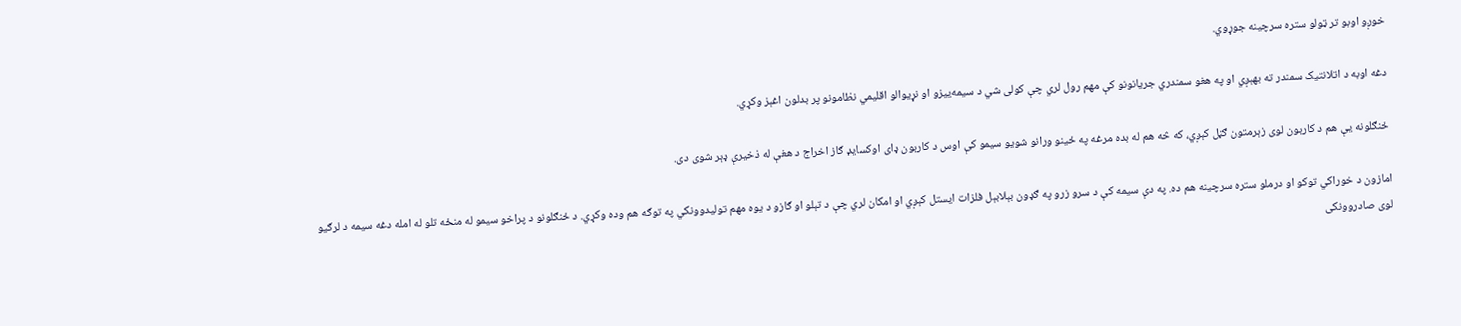خوږو اوبو تر ټولو ستره سرچینه جوړوي.

دغه اوبه د اتلانتیک سمندر ته بهېږي او په هغو سمندري جریانونو کې مهم رول لري چې کولی شي د سیمه‌ییزو او نړیوالو اقلیمي نظامونو پر بدلون اغېز وکړي.

ځنګلونه یې هم د کاربون لوی زېرمتون ګڼل کېږي، که څه هم له بده مرغه په ځینو ورانو شویو سیمو کې اوس د کاربون ډای اوکسایډ ګاز اخراج د هغې له ذخیرې ډېر شوی دی.

امازون د خوراکي توکو او درملو ستره سرچینه هم ده. په دې سیمه کې د سرو زرو په ګډون بېلابېل فلزات ایستل کېږي او امکان لري چې د تېلو او ګازو د یوه مهم تولیدوونکي په توګه هم وده وکړي. د ځنګلونو د پراخو سیمو له منځه تلو له امله دغه سیمه د لرګیو لوی صادروونکی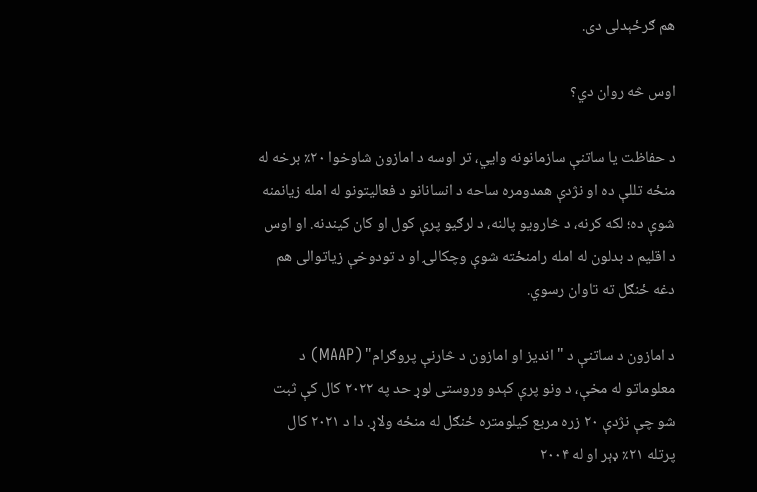هم ګرځېدلی دی.

اوس څه روان دي؟

د حفاظت یا ساتنې سازمانونه وايي، تر اوسه د امازون شاوخوا ۲۰٪ برخه له منځه تللې ده او نژدې همدومره ساحه د انسانانو د فعالیتونو له امله زیانمنه شوې ده؛ لکه کرنه، د څارويو پالنه، د لرګیو پرې کول او کان‌ کيندنه. او اوس د اقلیم د بدلون له امله رامنځته شوې وچکالۍ او د تودوخې زیاتوالی هم دغه ځنګل ته تاوان رسوي.

د امازون د ساتنې د "اندیز او امازون د څارنې پروګرام" (MAAP) د معلوماتو له مخې، د ونو پرې کېدو وروستی لوړ حد په ۲۰۲۲ کال کې ثبت شو چې نژدې ۲۰ زره مربع کیلومتره ځنګل له منځه ولاړ. دا د ۲۰۲۱ کال پرتله ۲۱٪ ډېر او له ۲۰۰۴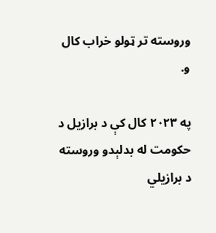وروسته تر ټولو خراب کال و.

په ۲۰۲۳ کال کې د برازیل د حکومت له بدلېدو وروسته د برازیلي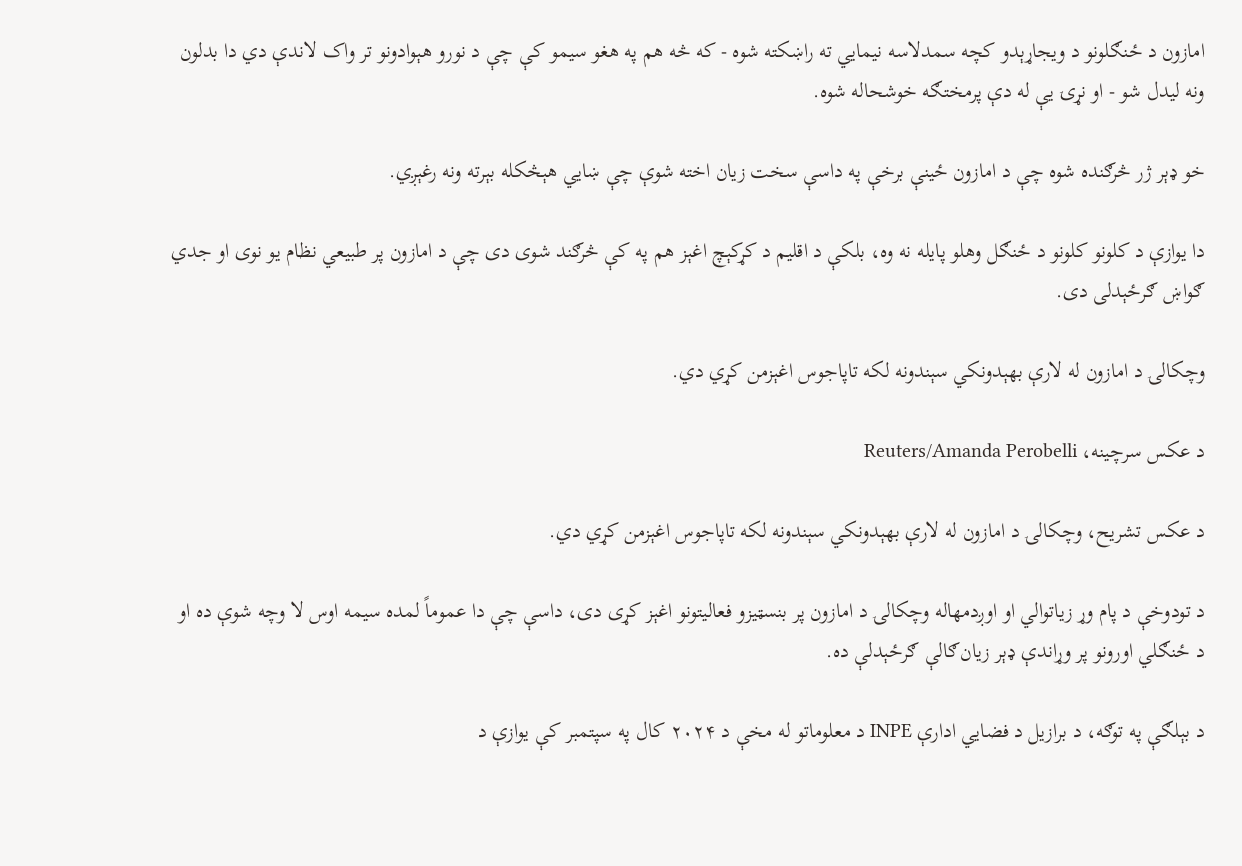امازون د ځنګلونو د ویجاړېدو کچه سمدلاسه نیمایي ته راښکته شوه - که څه هم په هغو سیمو کې چې د نورو هېوادونو تر واک لاندې دي دا بدلون ونه لیدل شو - او نړۍ یې له دې پرمختګه خوشحاله شوه.

خو ډېر ژر څرګنده شوه چې د امازون ځینې برخې په داسې سخت زیان اخته شوې چې ښايي هېڅکله بېرته ونه رغېږي.

دا یوازې د کلونو کلونو د ځنګل وهلو پایله نه وه، بلکې د اقلیم د کړکېچ اغېز هم په کې څرګند شوی دی چې د امازون پر طبیعي نظام یو نوی او جدي ګواښ ګرځېدلی دی.

وچکالۍ د امازون له لارې بهېدونکي سېندونه لکه تاپاجوس اغېزمن کړي دي.

د عکس سرچینه، Reuters/Amanda Perobelli

د عکس تشریح، وچکالۍ د امازون له لارې بهېدونکي سېندونه لکه تاپاجوس اغېزمن کړي دي.

د تودوخې د پام وړ زیاتوالي او اوږدمهاله وچکالۍ د امازون پر بنسټیزو فعالیتونو اغېز کړی دی، داسې چې دا عموماً لمده سیمه اوس لا وچه شوې ده او د ځنګلي اورونو پر وړاندې ډېر زیان‌ګالې ګرځېدلې ده.

د بېلګې په توګه، د برازیل د فضايي ادارې INPE د معلوماتو له مخې د ۲۰۲۴ کال په سپتمبر کې یوازې د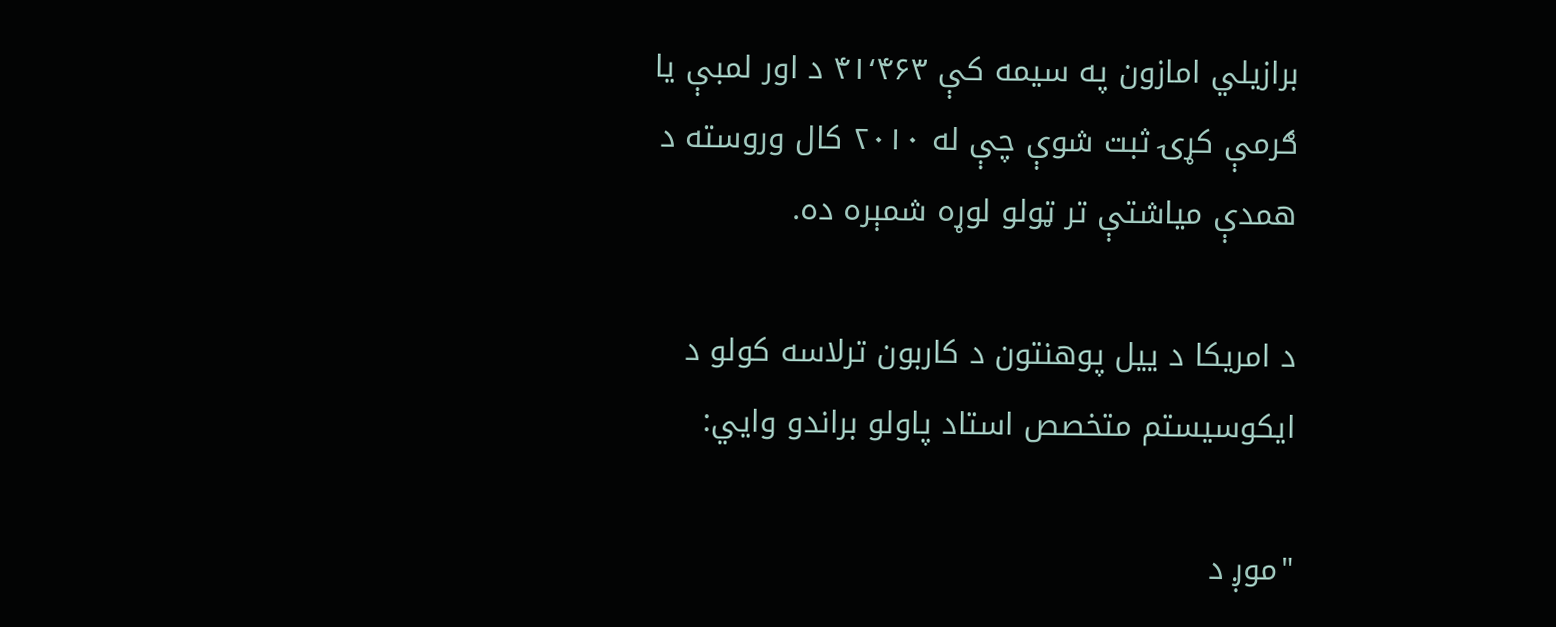برازیلي امازون په سیمه کې ۴۱٬۴۶۳ د اور لمبې یا ګرمې کړۍ ثبت شوې چې له ۲۰۱۰ کال وروسته د همدې میاشتې تر ټولو لوړه شمېره ده.

د امریکا د ییل پوهنتون د کاربون ترلاسه کولو د ایکوسیستم متخصص استاد پاولو براندو وايي:

"موږ د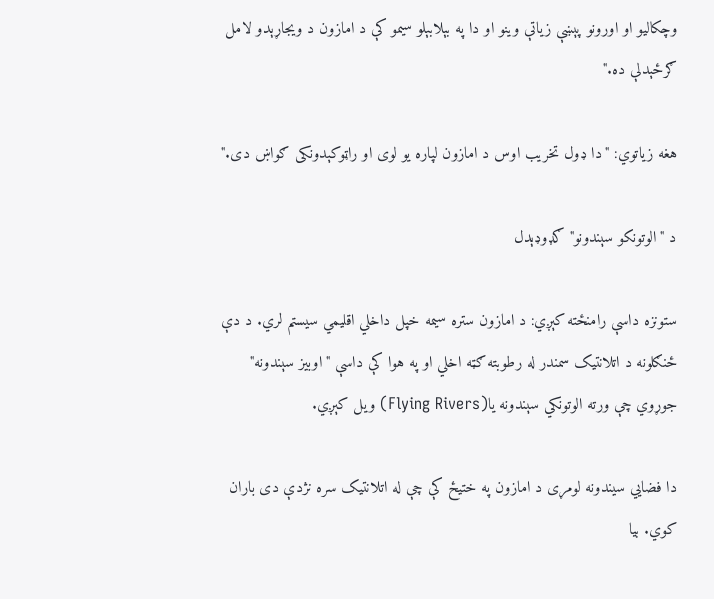وچکالیو او اورونو پېښې زیاتې وینو او دا په بېلابېلو سیمو کې د امازون د ویجاړېدو لامل ګرځېدلې ده."

هغه زیاتوي: "دا ډول تخریب اوس د امازون لپاره یو لوی او راټوکېدونکی ګواښ دی."

د "الوتونکو سېندونو" ګډوډېدل

ستونزه داسې رامنځته کېږي: د امازون ستره سیمه خپل داخلي اقلیمي سیستم لري. د دې ځنګلونه د اتلانتیک سمندر له رطوبته ګټه اخلي او په هوا کې داسې "اوبیز سېندونه" جوړوي چې ورته الوتونکي سېندونه یا(Flying Rivers) ویل کېږي.

دا فضایي سیندونه لومړی د امازون په ختیځ کې چې له اتلانتیک سره نژدې دی باران کوي. بیا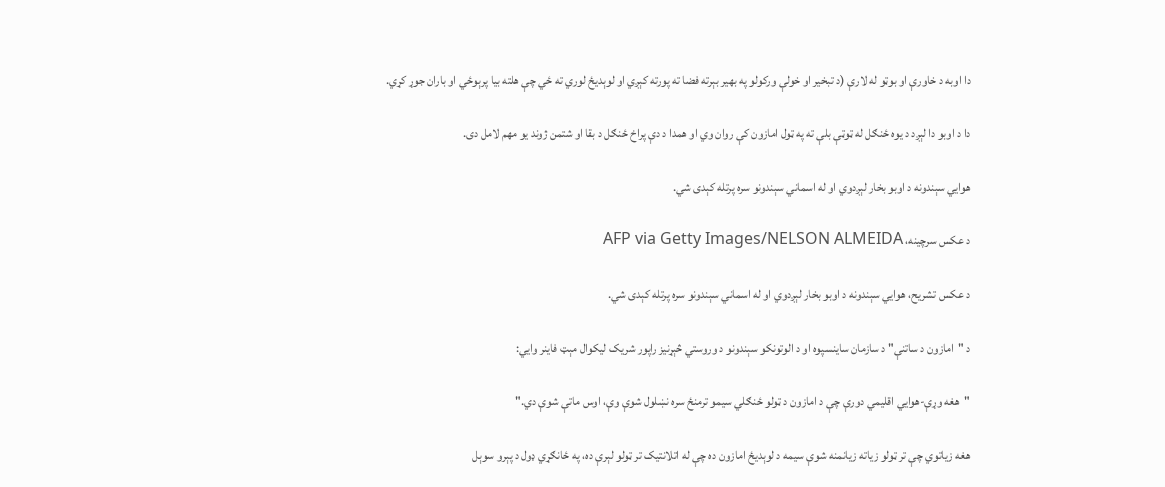دا اوبه د خاورې او بوټو له لارې (د تبخیر او خولې ورکولو په بهیر بېرته فضا ته پورته کېږي او لوېدیځ لوري ته ځي چې هلته بیا پرېوځي او باران جوړ کړي.

دا د اوبو دا لېږد د یوه ځنګل له ټوټې بلې ته په ټول امازون کې روان وي او همدا د دې پراخ ځنګل د بقا او شتمن ژوند یو مهم لامل دی.

هوايي سېندونه د اوبو بخار لېږدوي او له اسماني سېندونو سره پرتله کېدی شي.

د عکس سرچینه، AFP via Getty Images/NELSON ALMEIDA

د عکس تشریح، هوايي سېندونه د اوبو بخار لېږدوي او له اسماني سېندونو سره پرتله کېدی شي.

د "امازون د ساتنې" د سازمان ساینسپوه او د الوتونکو سېندونو د وروستي څېړنیز راپور شریک لیکوال مېټ فاینر وايي:

"هغه وړې-هوايي اقلیمي دورې چې د امازون د ټولو ځنګلي سیمو ترمنځ سره نښلول شوې وې، اوس ماتې شوې دي."

هغه زیاتوي چې تر ټولو زیاته زیانمنه شوې سیمه د لوېدیځ امازون ده چې له اتلانتیک تر ټولو لېرې ده، په ځانګړي ډول د پېرو سوېل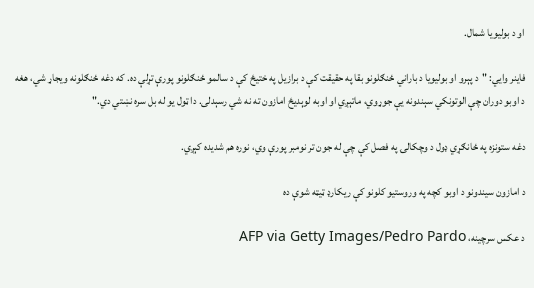او د بولیویا شمال.

فاینر وايي: "د پېرو او بولیویا د باراني ځنګلونو بقا په حقیقت کې د برازیل په ختیځ کې د سالمو ځنګلونو پورې تړلې ده. که دغه ځنګلونه ویجاړ شي، هغه د اوبو دوران چې الوتونکي سېندونه یې جوړوي، ماتېږي او اوبه لوېدیځ امازون ته نه شي رسېدلی. دا ټول یو له بل سره نښتي دي."

دغه ستونزه په ځانګړي ډول د وچکالۍ په فصل کې چې له جون تر نومبر پورې وي، نوره هم شدیده کېږي.

د امازون سیندونو د اوبو کچه په وروستیو کلونو کې ریکارډ ټیټه شوې ده

د عکس سرچینه، AFP via Getty Images/Pedro Pardo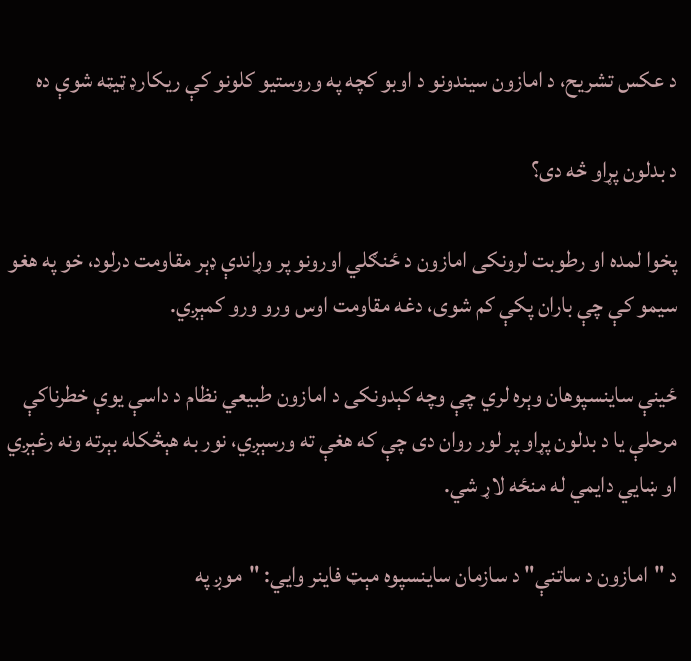د عکس تشریح، د امازون سیندونو د اوبو کچه په وروستیو کلونو کې ریکارډ ټیټه شوې ده

د بدلون پړاو څه دی؟

پخوا لمده او رطوبت‌ لرونکی امازون د ځنګلي اورونو پر وړاندې ډېر مقاومت درلود، خو په هغو سیمو کې چې باران پکې کم شوی، دغه مقاومت اوس ورو ورو کمېږي.

ځینې ساینسپوهان وېره لري چې وچه کېدونکی د امازون طبیعي نظام د داسې یوې خطرناکې مرحلې یا د بدلون پړاو پر لور روان دی چې که هغې ته ورسېږي، نور به هېڅکله بېرته ونه رغېږي او ښايي دایمي له منځه لاړ شي.

د "امازون د ساتنې" د سازمان ساینسپوه مېټ فاینر وايي: "موږ په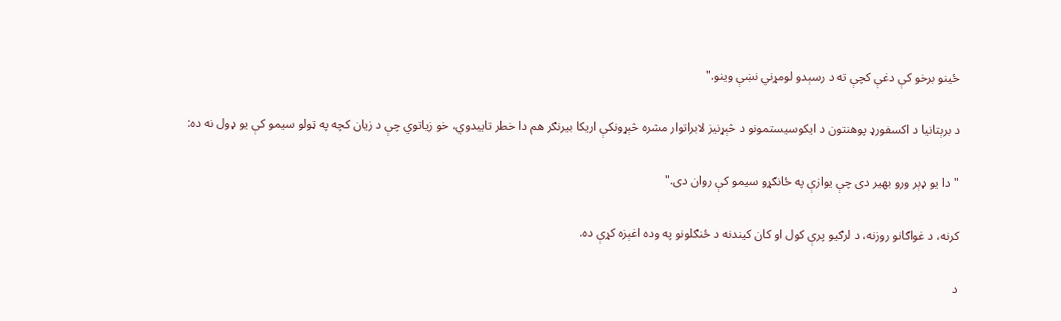ځینو برخو کې دغې کچې ته د رسېدو لومړني نښې وینو."

د برېتانیا د اکسفورډ پوهنتون د ایکوسیستمونو د څېړنیز لابراتوار مشره څېړونکې اریکا بیرنګر هم دا خطر تاییدوي، خو زیاتوي چې د زیان کچه په ټولو سیمو کې یو ډول نه ده:

"دا یو ډېر ورو بهیر دی چې یوازې په ځانګړو سیمو کې روان دی."

کرنه، د غواګانو روزنه، د لرګیو پرې کول او کان کیندنه د ځنګلونو په وده اغېزه کړې ده.

د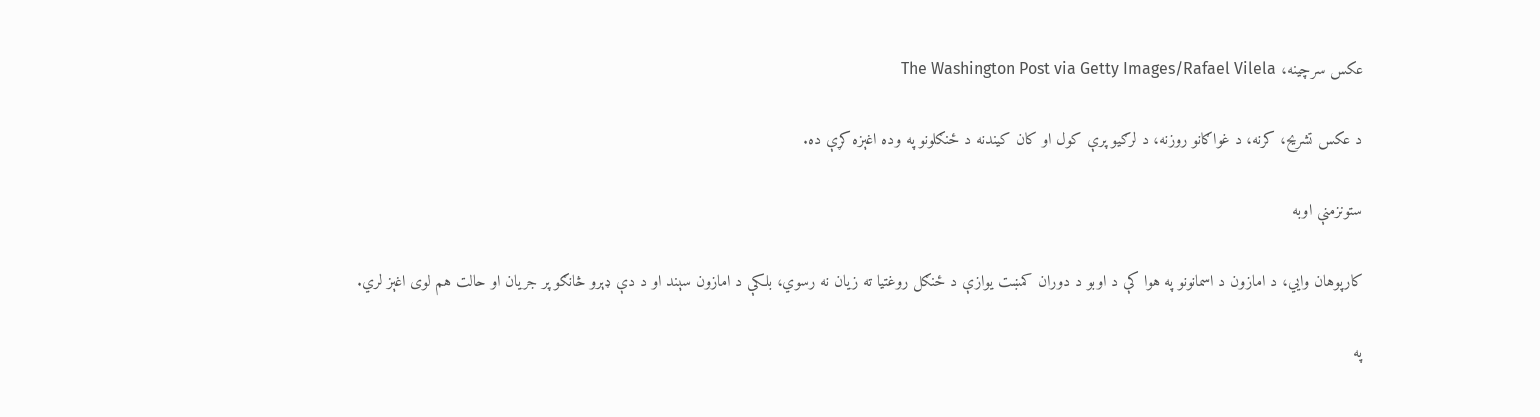عکس سرچینه، The Washington Post via Getty Images/Rafael Vilela

د عکس تشریح، کرنه، د غواګانو روزنه، د لرګیو پرې کول او کان کیندنه د ځنګلونو په وده اغېزه کړې ده.

ستونزمنې اوبه

کارپوهان وایي، د امازون د اسمانونو په هوا کې د اوبو د دوران کمښت یوازې د ځنګل روغتیا ته زیان نه رسوي، بلکې د امازون سېند او د دې ډېرو څانګو پر جریان او حالت هم لوی اغېز لري.

په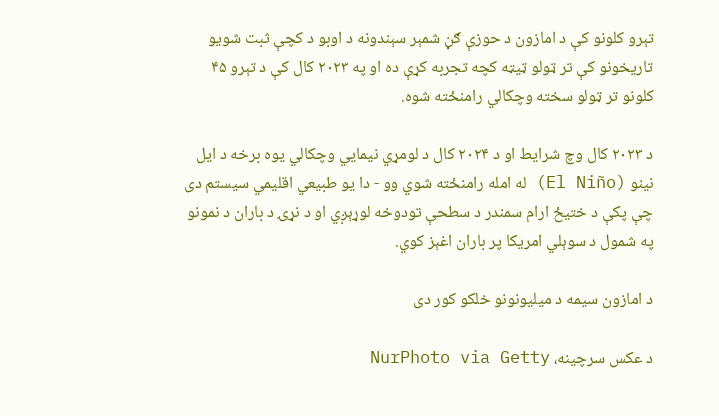تېرو کلونو کې د امازون د حوزې ګڼ شمېر سېندونه د اوبو د کچې ثبت شویو تاریخونو کې تر ټولو ټیټه کچه تجربه کړې ده او په ۲۰۲۳ کال کې د تېرو ۴۵ کلونو تر ټولو سخته وچکالي رامنځته شوه.

د ۲۰۲۳ کال وچ شرایط او د ۲۰۲۴ کال د لومړي نیمایي وچکالي یوه برخه د ایل نینو (El Niño) له امله رامنځته شوي وو - دا یو طبیعي اقلیمي سیستم دی چې پکې د ختیځ ارام سمندر د سطحې تودوخه لوړېږي او د نړۍ د باران د نمونو په شمول د سوېلي امریکا پر باران اغېز کوي.

د امازون سیمه د میلیونونو خلکو کور دی

د عکس سرچینه، NurPhoto via Getty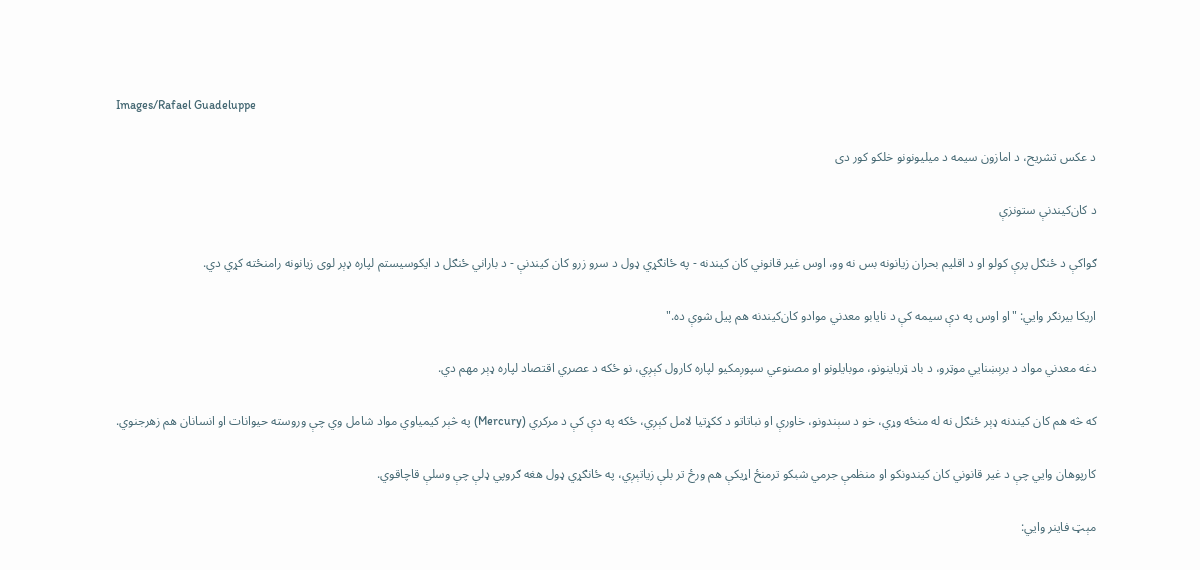Images/Rafael Guadeluppe

د عکس تشریح، د امازون سیمه د میلیونونو خلکو کور دی

د کان‌کيندنې ستونزې

ګواکې د ځنګل پرې کولو او د اقلیم بحران زیانونه بس نه وو، اوس غیر قانوني کان‌ کيندنه - په ځانګړي ډول د سرو زرو کان‌ کيندنې - د باراني ځنګل د ایکوسیستم لپاره ډېر لوی زیانونه رامنځته کړي دي.

اریکا بیرنګر وايي: "او اوس په دې سیمه کې د نایابو معدني موادو کان‌کيندنه هم پیل شوې ده."

دغه معدني مواد د برېښنايي موټرو، د باد ټرباینونو، موبایلونو او مصنوعي سپوږمکيو لپاره کارول کېږي، نو ځکه د عصري اقتصاد لپاره ډېر مهم دي.

که څه هم کان‌ کيندنه ډېر ځنګل نه له منځه وړي، خو د سېندونو، خاورې او نباتاتو د ککړتیا لامل کېږي، ځکه په دې کې د مرکري (Mercury) په څېر کیمیاوي مواد شامل وي چې وروسته حیوانات او انسانان هم زهرجنوي.

کارپوهان وایي چې د غیر قانوني کان‌ کيندونکو او منظمې جرمي شبکو ترمنځ اړیکې هم ورځ تر بلې زیاتېږي، په ځانګړي ډول هغه ګروپي ډلې چې وسلې قاچاقوي.

مېټ فاینر وايي: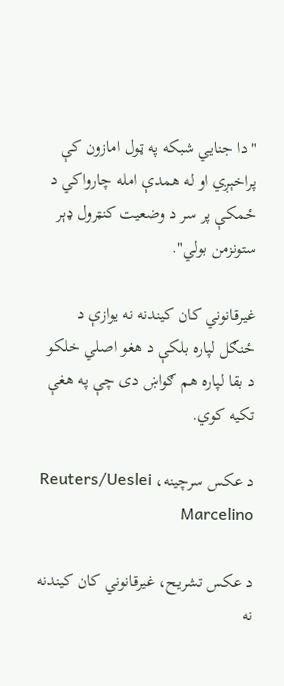"دا جنایي شبکه په ټول امازون کې پراخېږي او له همدې امله چارواکي د ځمکې پر سر د وضعیت کنټرول ډېر ستونزمن بولي".

غیرقانوني کان کیندنه نه یوازې د ځنګل لپاره بلکې د هغو اصلي خلکو د بقا لپاره هم ګواښ دی چې په هغې تکیه کوي.

د عکس سرچینه، Reuters/Ueslei Marcelino

د عکس تشریح، غیرقانوني کان کیندنه نه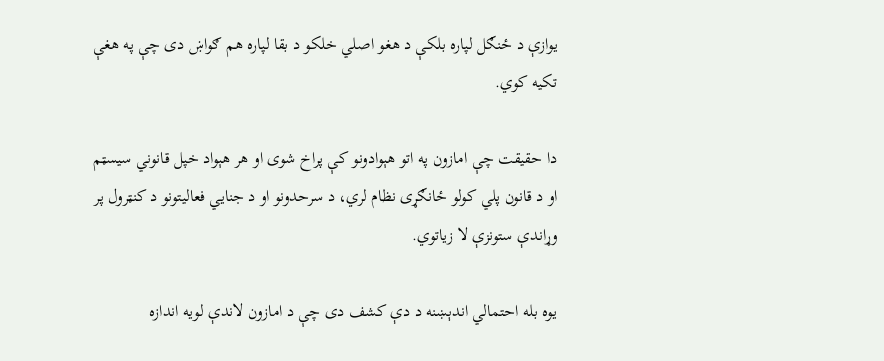یوازې د ځنګل لپاره بلکې د هغو اصلي خلکو د بقا لپاره هم ګواښ دی چې په هغې تکیه کوي.

دا حقیقت چې امازون په اتو هېوادونو کې پراخ شوی او هر هېواد خپل قانوني سیسټم او د قانون پلي کولو ځانګړی نظام لري، د سرحدونو او د جنایي فعالیتونو د کنټرول پر وړاندې ستونزې لا زیاتوي.

یوه بله احتمالي اندېښنه د دې کشف دی چې د امازون لاندې لویه اندازه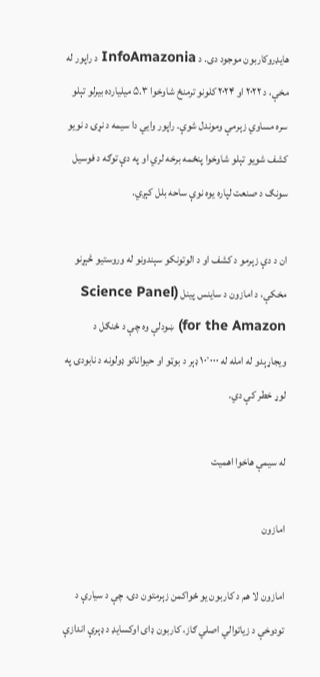هایډروکاربون موجود دی. د InfoAmazonia د راپور له مخې، د ۲۰۲۲ او ۲۰۲۴ کلونو ترمنځ شاوخوا ۵.۳ میلیارده بیرلو تېلو سره مساوي زېرمې وموندل شوې. راپور وايي دا سیمه د نړۍ د نویو کشف شویو تېلو شاوخوا پنځمه برخه لري او په دې توګه د فوسیل سونګ د صنعت لپاره یوه نوې ساحه بلل کېږي.

ان د دې زېرمو د کشف او د الوتونکو سېندونو له وروستیو څېړنو مخکې، د امازون د ساینس پینل (Science Panel for the Amazon) ښودلې وه چې د ځنګل د ویجاړېدو له امله له ۱۰٬۰۰۰ ډېر د بوټو او حیواناتو ډولونه د نابودۍ په لوړ خطر کې دي.

له سیمې هاخوا اهمیت

امازون

امازون لا هم د کاربون یو ځواکمن زېرمتون دی، چې د سیارې د تودوخې د زیاتوالي اصلي ګاز، کاربون ډای اوکسایډ د ډېرې اندازې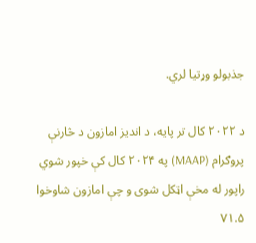جذبولو وړتیا لري.

د ۲۰۲۲ کال تر پایه، د اندیز امازون د څارنې پروګرام (MAAP) په ۲۰۲۴ کال کې خپور شوي راپور له مخې اټکل شوی و چې امازون شاوخوا ۷۱.۵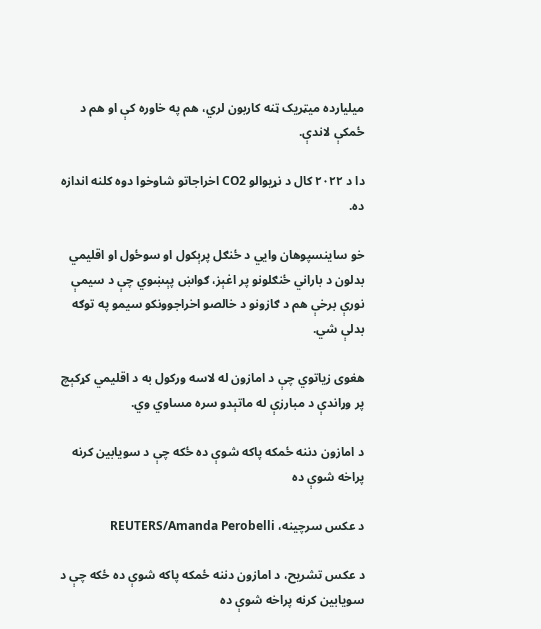میلیارده میټریک ټنه کاربون لري، هم په خاوره کې او هم د ځمکې لاندې.

دا د ۲۰۲۲ کال د نړیوالو CO2 اخراجاتو شاوخوا دوه کلنه اندازه ده.

خو ساینسپوهان وايي د ځنګل پرېکول او سوځول او اقلیمي بدلون د باراني ځنګلونو پر اغېز، ګواښ پېښوي چې د سیمې نورې برخې هم د ګازونو د خالصو اخراجوونکو سیمو په توګه بدلې شي.

هغوی زیاتوي چې د امازون له لاسه ورکول به د اقلیمي کړکېچ پر وړاندې د مبارزې له ماتېدو سره مساوي وي.

د امازون دننه ځمکه پاکه شوې ده ځکه چې د سویابین کرنه پراخه شوې ده

د عکس سرچینه، REUTERS/Amanda Perobelli

د عکس تشریح، د امازون دننه ځمکه پاکه شوې ده ځکه چې د سویابین کرنه پراخه شوې ده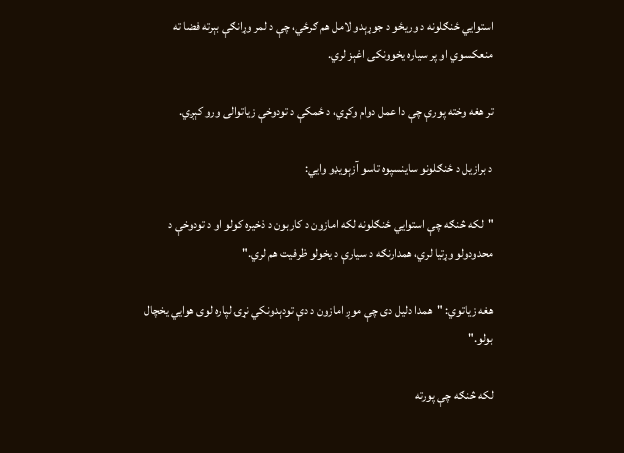استوایي ځنګلونه د وريځو د جوړېدو لامل هم ګرځي، چې د لمر وړانګې بېرته فضا ته منعکسوي او پر سیاره یخوونکی اغېز لري.

تر هغه وخته پورې چې دا عمل دوام وکړي، د ځمکې د تودوخې زیاتوالی ورو کېږي.

د برازیل د ځنګلونو ساینسپوه تاسو آزېویډو وايي:

"لکه څنګه چې استوایي ځنګلونه لکه امازون د کاربون د ذخیره کولو او د تودوخې د محدودولو وړتیا لري، همدارنګه د سیارې د یخولو ظرفیت هم لري."

هغه زیاتوي: "همدا دلیل دی چې موږ امازون د دې تودېدونکي نړۍ لپاره لوی هوايي یخچال بولو."

لکه څنګه چې پورته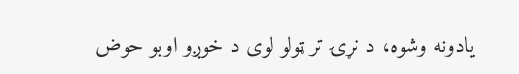یادونه وشوه، د نړۍ تر ټولو لوی د خوږو اوبو حوض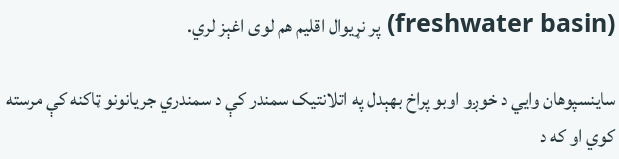(freshwater basin) پر نړیوال اقلیم هم لوی اغېز لري.

ساینسپوهان وایي د خوږو اوبو پراخ بهېدل په اتلانتیک سمندر کې د سمندري جریانونو ټاکنه کې مرسته کوي او که د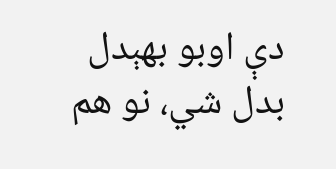دې اوبو بهېدل بدل شي، نو هم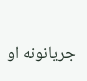جریانونه او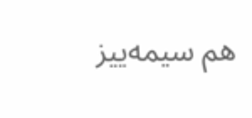هم سیمه‌ییز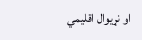او نړیوال اقلیمي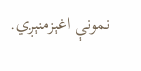نمونې اغېزمنېږي.